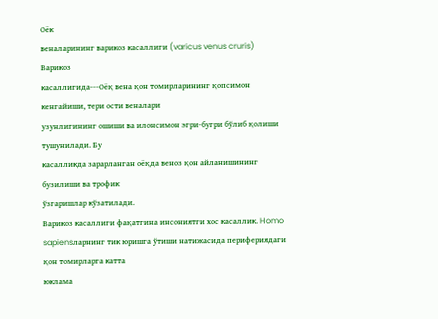Оёк
веналарининг варикоз касаллиги (varicus venus cruris)
Варикоз
касаллигида---Оёқ вена қон томирларининг қопсимон кенгайиши, тери ости веналари
узунлигининг ошиши ва илонсимон эгри-бугри бўлиб қолиши тушунилади. Бу
касалликда зарарланган оёқда веноз қон айланишининг бузилиши ва трофик
ўзгаришлар кўзатилади.
Варикоз касаллиги фақатгина инсониятги хос касаллик. Homo
sapiensларнинг тик юришга ўтиши натижасида перифериядаги қон томирларга катта
юклама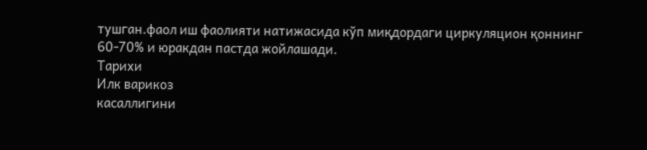тушган.фаол иш фаолияти натижасида кўп миқдордаги циркуляцион қоннинг
60-70% и юракдан пастда жойлашади.
Тарихи
Илк варикоз
касаллигини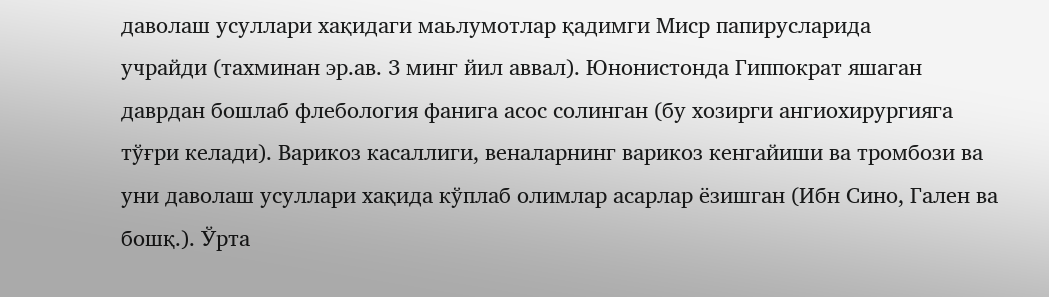даволаш усуллари хақидаги маьлумотлар қадимги Миср папирусларида
учрайди (тахминан эр.ав. 3 минг йил аввал). Юнонистонда Гиппократ яшаган
даврдан бошлаб флебология фанига асос солинган (бу хозирги ангиохирургияга
тўғри келади). Варикоз касаллиги, веналарнинг варикоз кенгайиши ва тромбози ва
уни даволаш усуллари хақида кўплаб олимлар асарлар ёзишган (Ибн Сино, Гален ва
бошқ.). Ўрта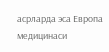асрларда эса Европа медицинаси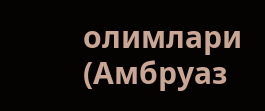олимлари (Амбруаз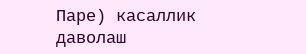Паре) касаллик
даволаш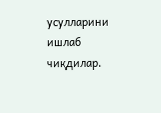усулларини ишлаб чиқдилар.